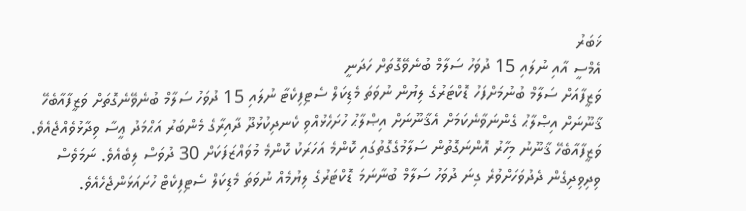ޚަބަރު
އެމްސީ އާއި ނުލައި 15 ދުވަހު ސަލާމް ބުނެވޭގޮތަށް ހަދަނީ
ވަޒީފާއަށް ސަލާމް ބުނުމަށްފަހު ޑޮކްޓަރުގެ ލިޔުން ނުވަތަ މެޑިކަލް ސެޓިފިކެޓާ ނުލައި 15 ދުވަހު ސަލާމް ބުނެވޭނެގޮތަށް ވަޒީފާއާބެހޭ ޤާނޫނަށް އިޞްލާޙު ގެންނަވާނެކަމަށް އެޤާނޫނަށް އިޞްލާޙު ހުށަހެޅުއްވި ކެނދިކުޅުދޫ ދާއިރާގެ މެންބަރު އަޙްމަދު ޢީސާ ވިދާޅުވެއްޖެއެވެ.
ވަޒީފާއާބެހޭ ޤާނޫނު މިހާރު އޮންނަގޮތުން ސަލާމުގެގޮތުގައި ކޮންމެ އަހަރަކު ކޮންމެ މުވައްޒަފަކަށް 30 ދުވަސް ލިބެއެވެ. ނަމަވެސް ވިދިވިދިގެން ދެދުވަހަށްވުރެ ގިނަ ދުވަހު ސަލާމް ބުނާނަމަ ޑޮކްޓަރުގެ ލިޔުމެއް ނުވަތަ މެޑިކަލް ސެޓިފިކެޓް ހުށައަޅަންޖެހެއެވެ.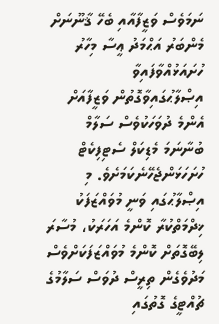ނަމަވެސް ވަޒީފާއާއި ބެހޭ ޤާނޫނަށް މެންބަރު އަޙްމަދު ޢީސާ މިހާރު ހުށައަޅުއްވާފައިވާ އިޞްލާޙުގައިވާގޮތުން ވަޒީފާއަށް އެންމެ ދުވަހަކުވެސް ސަލާމް ބުނާނަމަ މެޑިކަލް ސެޓިފިކެޓް ހުށަހަޅަންޖެހޭނެކަމަށެވެ. މި އިޞްލާޙުގައި ވަނީ މުވައްޒަފަކު ޚިދްމަތްކުރާ ކޮންމެ އަހަރަކު، މުސާރަ ލިބޭގޮތަށް ކޮންމެ މުވައްޒަފަކަށްވެސް މަދުވެގެން ތިރީސް ދުވަސް ސަލާމުގެ ޗުއްޓީގެ ގޮތުގައި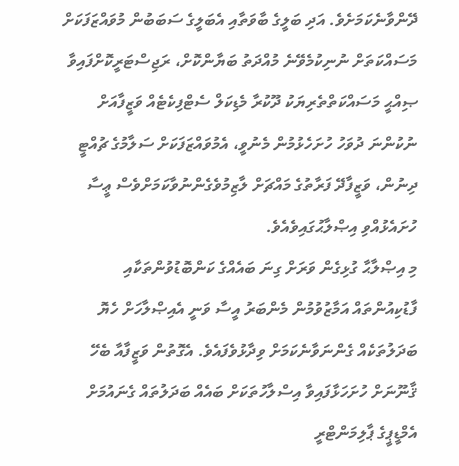ދޭންވާނެކަމަށެވެ. އަދި ބަލީގެ ބާވަތާއި އެބަލީގެ ސަބަބުން މުވައްޒަފަކަށް މަސައްކަތަށް ނުނިކުމެވޭނެ މުއްދަތު ބަޔާންކޮށް، ރަޖިސްޓަރީކޮށްފައިވާ ޞިއްޙީ މަސައްކަތްތެރިޔަކު ދޫކުރާ މެޑިކަލް ސެޓްފިކެޓެއް ވަޒީފާއަށް ނުކުންނަ ދުވަހު ހުށަހެޅުމުން މެނުވީ، އެމުވައްޒަފަކަށް ސަލާމުގެ ޗުއްޓީ ދިނުން، ވަޒީފާދޭ ފަރާތުގެ މައްޗަށް ލާޒިމުވެގެންނުވާކަމަށްވެސް ޢީސާ ހުށައެޅުއްވި އިޞްލާޙުގައިވެއެވެ.
މި އިޞްލާޙާ ގުޅިގެން ވަރަށް ގިނަ ބައެއްގެ ކަންބޮޑުވުންތަކާއި ފާޑުކިއުންތައް އަމާޒުވުމުން މެންބަރު އީސާ ވަނީ އެއިޞްލާހަށް ހެޔޮ ބަދަލުތަކެއް ގެންނަވާނެކަމަށް ވިދާޅުވެފައެވެ. އެގޮތުން ވަޒީފާއާ ބެހޭ ޤާނޫނަށް ހުށަހަޅާފައިވާ އިސްލާހުތަކަށް ބައެއް ބަދަލުތައް ގެނައުމަށް އެމްޑީޕީގެ ޕާލިމަންޓްރީ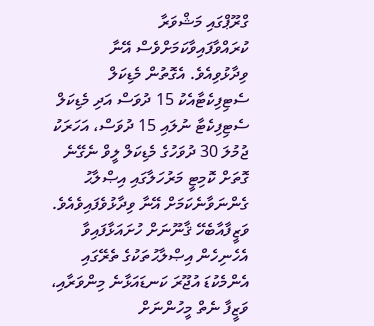ގްރޫޕްގައި މަޝްވަރާ ކުރައްވާފައިވާކަމަށްވެސް އޭނާ ވިދާޅުވިއެވެ. އެގޮތުން މެޑިކަލް ސެޓިފިކެޓާއެކު 15 ދުވަސް އަދި މެޑިކަލް ސެޓިފިކެޓާ ނުލައި 15 ދުވަސް، އަހަރަކު ޖުމުލަ 30 ދުވަހުގެ މެޑިކަލް ލީވް ނެގޭނެ ގޮތަށް ކޮމިޓީ މަރުހަލާގައި އިޞްލާޙު ގެންނަވާނެކަމަށް އޭނާ ވިދާޅުވެފައިވެއެވެ.
ވަޒީފާއާބެހޭ ޤާނޫނަށް ހުށައަޅާފައިވާ އެހެނިހެން އިޞްލާޙުތަކުގެ ތެރޭގައި އެންމެކުޑަ އުޖޫރަ ކަނޑައަޅާނެ މިންވަރާއި، ވަޒީފާ ނެތް މީހުންނަށް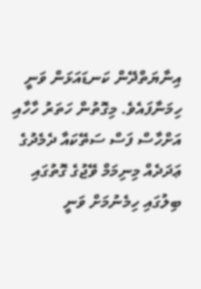އިނާޔަތްދޭން ކަނޑައަޅަން ވަނީ ހިމަނާފައެވެ. މިގޮތުން ހަތަރު ހާހާއި އަށްހާސް ފަސް ސަތޭކައާ ދެމެދުގެ ޢަދަދެއް މިނިމަމް ވޭޖުގެ ގޮތުގައި ބިލުގައި ހިމެނުމަށް ވަނީ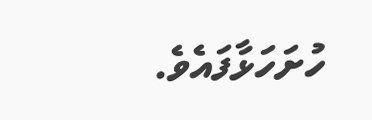ހުށަހަޅާފައެވެ.